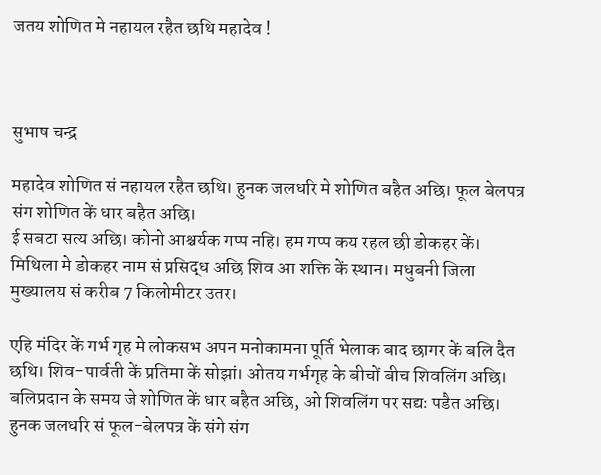जतय शोणित मे नहायल रहैत छथि महादेव !



सुभाष चन्द्र

महादेव शोणित सं नहायल रहैत छथि। हुनक जलधरि मे शोणित बहैत अछि। फूल बेलपत्र संग शोणित कें धार बहैत अछि।
ई सबटा सत्य अछि। कोनो आश्चर्यक गप्प नहि। हम गप्प कय रहल छी डोकहर कें। मिथिला मे डोकहर नाम सं प्रसिद्ध अछि शिव आ शक्ति कें स्थान। मधुबनी जिला मुख्यालय सं करीब 7 किलोमीटर उतर।

एहि मंदिर कें गर्भ गृह मे लोकसभ अपन मनोकामना पूर्ति भेलाक बाद छागर कें बलि दैत छथि। शिव-पार्वती कें प्रतिमा कें सोझां। ओतय गर्भगृह के बीचों बीच शिवलिंग अछि। बलिप्रदान के समय जे शोणित कें धार बहैत अछि, ओ शिवलिंग पर सद्यः पडैत अछि। हुनक जलधरि सं फूल-बेलपत्र कें संगे संग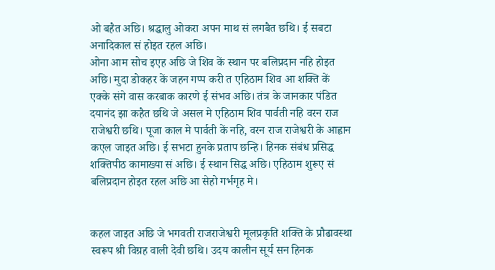ओ बहैत अछि। श्रद्धालु ओकरा अपन माथ सं लगबैत छथि। ई सबटा अनादिकाल सं होइत रहल अछि।
ओना आम सोच इएह अछि जे शिव कें स्थान पर बलिप्रदान नहि होइत अछि। मुदा डोकहर कें जहन गप्प करी त एहिठाम शिव आ शक्ति कें एक्के संगे वास करबाक कारणे ई संभव अछि। तंत्र के जानकार पंडित दयानंद झा कहैत छथि जे असल मे एहिठाम शिव पार्वती नहि वरन राज राजेश्वरी छथि। पूजा काल मे पार्वती कें नहि, वरन राज राजेश्वरी के आह्वान कएल जाइत अछि। ई सभटा हुनके प्रताप छन्हि। हिनक संबंध प्रसिद्ध शक्तिपीठ कामाख्या सं अछि। ई स्थान सिद्ध अछि। एहिठाम शुरूए सं बलिप्रदान होइत रहल अछि आ सेहो गर्भगृह मे।


कहल जाइत अछि जे भगवती राजराजेश्वरी मूलप्रकृति शक्ति के प्रौढावस्था स्वरूप श्री विग्रह वाली देवी छथि। उदय कालीन सूर्य सन हिनक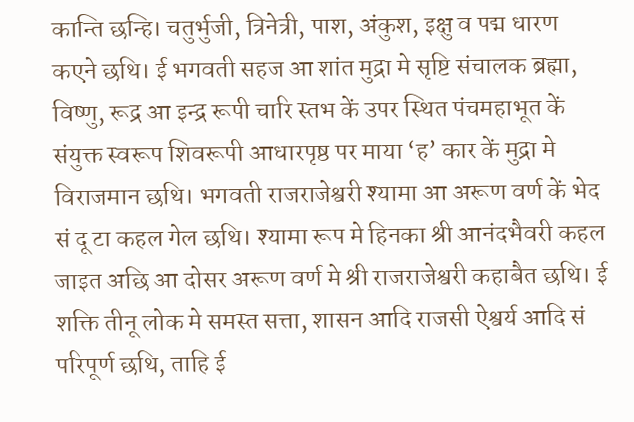कान्ति छन्हि। चतुर्भुजी, त्रिनेत्री, पाश, अंकुश, इक्षु व पद्म धारण कएने छथि। ई भगवती सहज आ शांत मुद्रा मे सृष्टि संचालक ब्रह्मा, विष्णु, रूद्र आ इन्द्र रूपी चारि स्तभ कें उपर स्थित पंचमहाभूत कें संयुक्त स्वरूप शिवरूपी आधारपृष्ठ पर माया ‘ह’ कार कें मुद्रा मे विराजमान छथि। भगवती राजराजेश्वरी श्यामा आ अरूण वर्ण कें भेद सं दू टा कहल गेल छथि। श्यामा रूप मे हिनका श्री आनंदभैवरी कहल जाइत अछि आ दोसर अरूण वर्ण मे श्री राजराजेश्वरी कहाबैत छथि। ई शक्ति तीनू लोक मे समस्त सत्ता, शासन आदि राजसी ऐश्वर्य आदि सं परिपूर्ण छथि, ताहि ई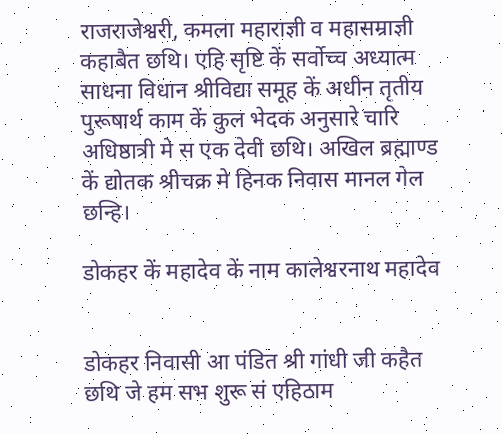राजराजेश्वरी, कमला महाराज्ञी व महासम्राज्ञी कहाबैत छथि। एहि सृष्टि कें सर्वोच्च अध्यात्म साधना विधान श्रीविद्या समूह कें अधीन तृतीय पुरूषार्थ काम कें कुल भेदक अनुसारे चारि अधिष्ठात्री मे स एक देवी छथि। अखिल ब्रह्माण्ड कें द्योतक श्रीचक्र मे हिनक निवास मानल गेल छन्हि।

डोकहर कें महादेव कें नाम कालेश्वरनाथ महादेव


डोकहर निवासी आ पंडित श्री गांधी जी कहैत छथि जे हम सभ शुरू सं एहिठाम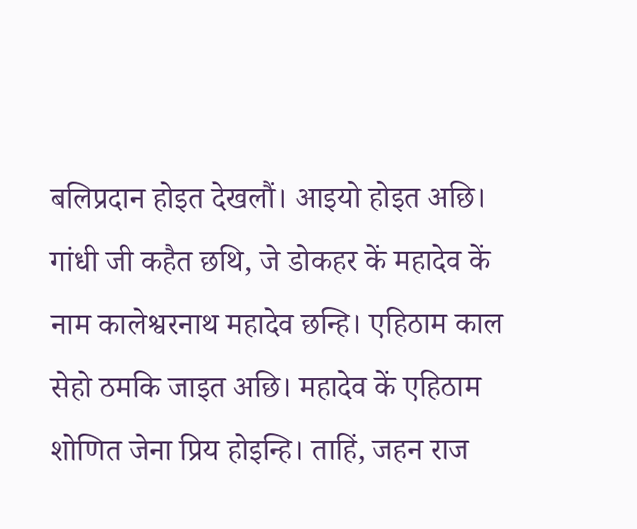बलिप्रदान होइत देखलौं। आइयो होइत अछि। गांधी जी कहैत छथि, जे डोकहर कें महादेव कें नाम कालेश्वरनाथ महादेव छन्हि। एहिठाम काल सेहो ठमकि जाइत अछि। महादेव कें एहिठाम शोणित जेना प्रिय होइन्हि। ताहिं, जहन राज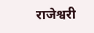राजेश्वरी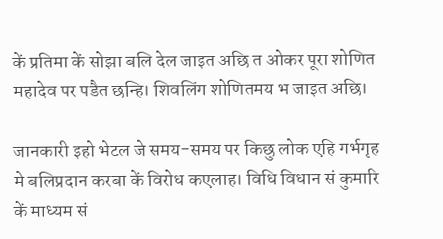कें प्रतिमा कें सोझा बलि देल जाइत अछि त ओकर पूरा शोणित महादेव पर पडैत छन्हि। शिवलिंग शोणितमय भ जाइत अछि।

जानकारी इहो भेटल जे समय-समय पर किछु लोक एहि गर्भगृह मे बलिप्रदान करबा कें विरोध कएलाह। विधि विधान सं कुमारि कें माध्यम सं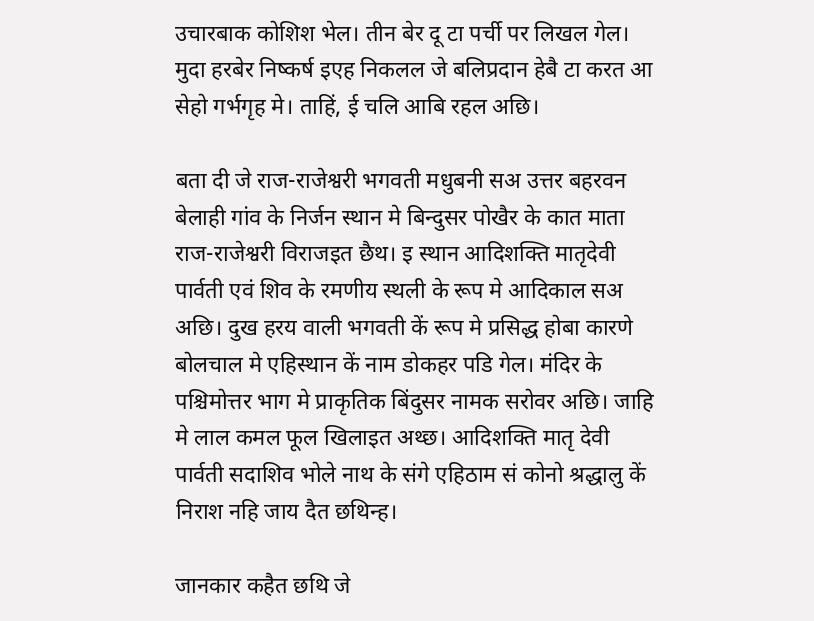उचारबाक कोशिश भेल। तीन बेर दू टा पर्ची पर लिखल गेल। मुदा हरबेर निष्कर्ष इएह निकलल जे बलिप्रदान हेबै टा करत आ सेहो गर्भगृह मे। ताहिं, ई चलि आबि रहल अछि।

बता दी जे राज-राजेश्वरी भगवती मधुबनी सअ उत्तर बहरवन बेलाही गांव के निर्जन स्थान मे बिन्दुसर पोखैर के कात माता राज-राजेश्वरी विराजइत छैथ। इ स्थान आदिशक्ति मातृदेवी पार्वती एवं शिव के रमणीय स्थली के रूप मे आदिकाल सअ अछि। दुख हरय वाली भगवती कें रूप मे प्रसिद्ध होबा कारणे बोलचाल मे एहिस्थान कें नाम डोकहर पडि गेल। मंदिर के पश्चिमोत्तर भाग मे प्राकृतिक बिंदुसर नामक सरोवर अछि। जाहि मे लाल कमल फूल खिलाइत अथ्छ। आदिशक्ति मातृ देवी पार्वती सदाशिव भोले नाथ के संगे एहिठाम सं कोनो श्रद्धालु कें निराश नहि जाय दैत छथिन्ह।

जानकार कहैत छथि जे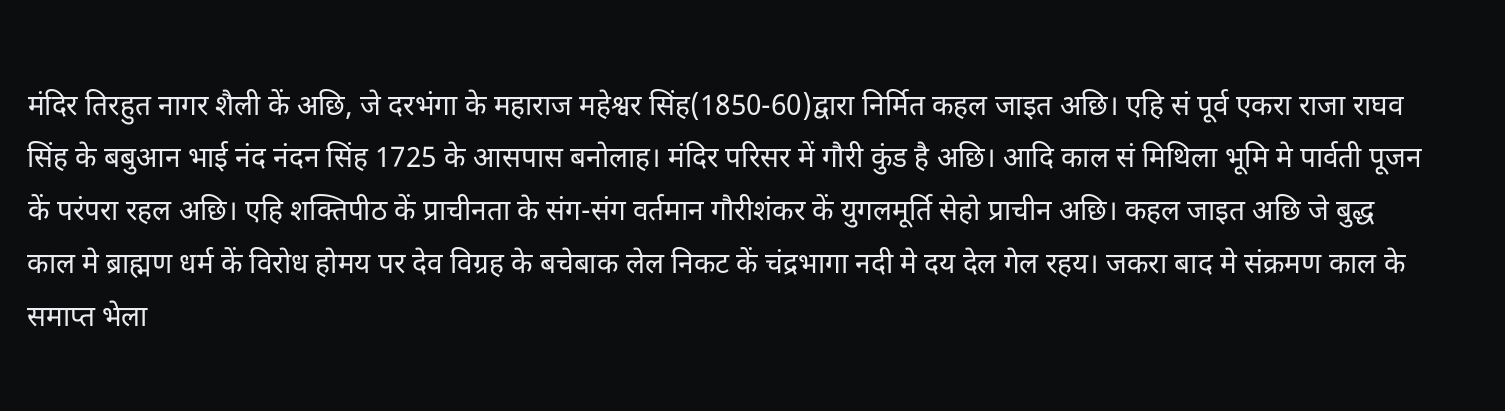मंदिर तिरहुत नागर शैली कें अछि, जे दरभंगा के महाराज महेश्वर सिंह(1850-60)द्वारा निर्मित कहल जाइत अछि। एहि सं पूर्व एकरा राजा राघव सिंह के बबुआन भाई नंद नंदन सिंह 1725 के आसपास बनोलाह। मंदिर परिसर में गौरी कुंड है अछि। आदि काल सं मिथिला भूमि मे पार्वती पूजन कें परंपरा रहल अछि। एहि शक्तिपीठ कें प्राचीनता के संग-संग वर्तमान गौरीशंकर कें युगलमूर्ति सेहो प्राचीन अछि। कहल जाइत अछि जे बुद्ध काल मे ब्राह्मण धर्म कें विरोध होमय पर देव विग्रह के बचेबाक लेल निकट कें चंद्रभागा नदी मे दय देल गेल रहय। जकरा बाद मे संक्रमण काल के समाप्त भेला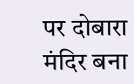पर दोबारा मंदिर बना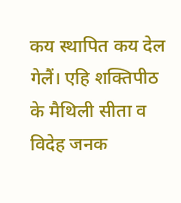कय स्थापित कय देल गेलैं। एहि शक्तिपीठ के मैथिली सीता व विदेह जनक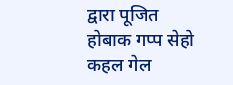द्वारा पूजित होबाक गप्प सेहो कहल गेल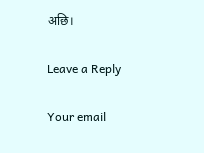अछि।

Leave a Reply

Your email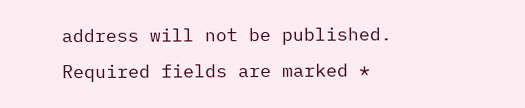address will not be published. Required fields are marked *